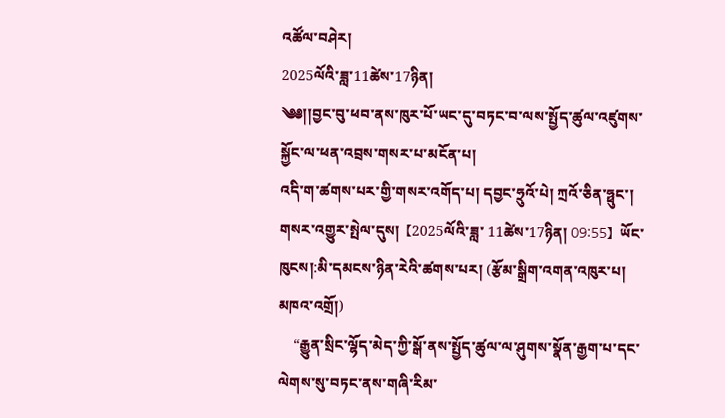འཚོལ་བཤེར།
2025ལོའི་ཟླ་11ཚེས་17ཉིན།
༄༅།།བྱང་བུ་ཕབ་ནས་ཁུར་པོ་ཡང་དུ་བཏང་བ་ལས་སྤྱོད་ཚུལ་འཛུགས་སྐྱོང་ལ་ཕན་འབྲས་གསར་པ་མངོན་པ།
འདི་ག་ཚགས་པར་གྱི་གསར་འགོད་པ། དབྱང་ཧྲུའོ་པེ། ཀྲའོ་ཅིན་ཧྥུང་།
གསར་འགྱུར་སྤེལ་དུས།  【2025ལོའི་ཟླ་ 11ཚེས་17ཉིན། 09:55】  ཡོང་ཁུངས།:མི་དམངས་ཉིན་རེའི་ཚགས་པར། (རྩོམ་སྒྲིག་འགན་འཁུར་པ། མཁའ་འགྲོ།)
    “རྒྱུན་སྲིང་ལྷོད་མེད་ཀྱི་སྒོ་ནས་སྤྱོད་ཚུལ་ལ་ཤུགས་སྣོན་རྒྱག་པ་དང་ལེགས་སུ་བཏང་ནས་གཞི་རིམ་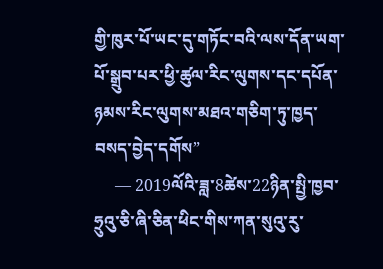གྱི་ཁུར་པོ་ཡང་དུ་གཏོང་བའི་ལས་དོན་ཡག་པོ་སྒྲུབ་པར་ཕྱི་ཚུལ་རིང་ལུགས་དང་དཔོན་ཉམས་རིང་ལུགས་མཐའ་གཅིག་ཏུ་ཁྱད་བསད་བྱེད་དགོས”
     — 2019ལོའི་ཟླ་8ཚེས་22ཉིན་སྤྱི་ཁྱབ་ཧྲུའུ་ཅི་ཞི་ཅིན་ཕིང་གིས་ཀན་སུའུ་རུ་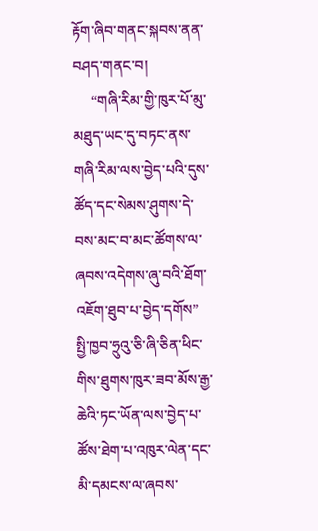རྟོག་ཞིབ་གནང་སྐབས་ནན་བཤད་གནང་བ།
     “གཞི་རིམ་གྱི་ཁུར་པོ་མུ་མཐུད་ཡང་དུ་བཏང་ནས་གཞི་རིམ་ལས་བྱེད་པའི་དུས་ཚོད་དང་སེམས་ཤུགས་དེ་བས་མང་བ་མང་ཚོགས་ལ་ཞབས་འདེགས་ཞུ་བའི་ཐོག་འཇོག་ཐུབ་པ་བྱེད་དགོས” སྤྱི་ཁྱབ་ཧྲུའུ་ཅི་ཞི་ཅིན་ཕིང་གིས་ཐུགས་ཁུར་ཟབ་མོས་རྒྱ་ཆེའི་ཏང་ཡོན་ལས་བྱེད་པ་ཚོས་ཐེག་པ་འཁུར་ལེན་དང་མི་དམངས་ལ་ཞབས་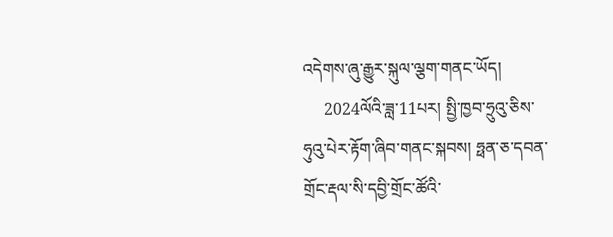འདེགས་ཞུ་རྒྱུར་སྐུལ་ལྕག་གནང་ཡོད།
     2024ལོའི་ཟླ་11པར། སྤྱི་ཁྱབ་ཧྲུའུ་ཅིས་ཧུའུ་པེར་རྟོག་ཞིབ་གནང་སྐབས། ཧྥན་ཅ་དབན་གྲོང་རྡལ་སི་དབྱི་གྲོང་ཚོའི་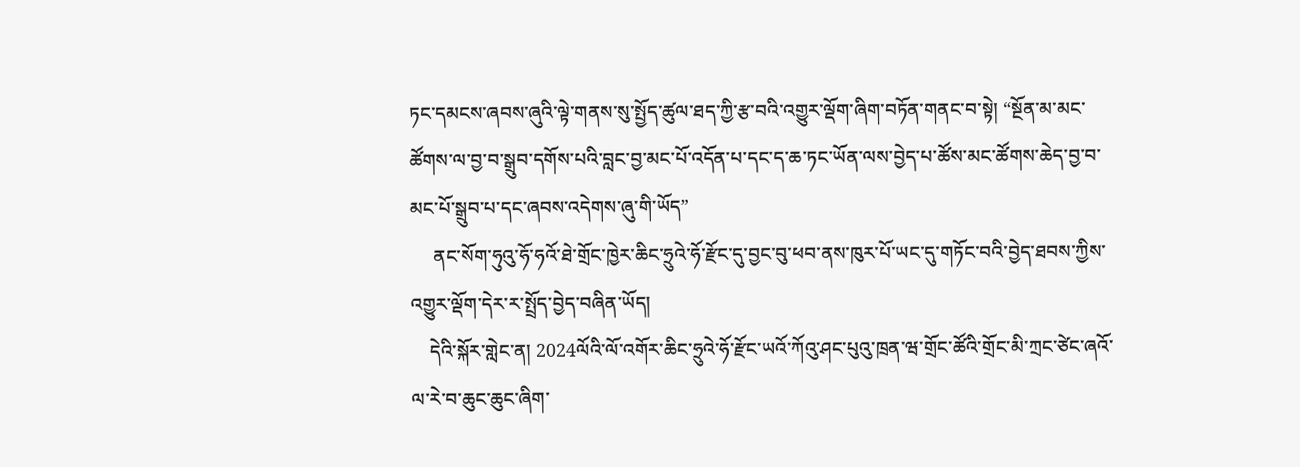ཏང་དམངས་ཞབས་ཞུའི་ལྟེ་གནས་སུ་སྤྱོད་ཚུལ་ཐད་ཀྱི་རྩ་བའི་འགྱུར་ལྡོག་ཞིག་བཏོན་གནང་བ་སྟེ། “སྔོན་མ་མང་ཚོགས་ལ་བྱ་བ་སྒྲུབ་དགོས་པའི་བླང་བྱ་མང་པོ་འདོན་པ་དང་ད་ཆ་ཏང་ཡོན་ལས་བྱེད་པ་ཚོས་མང་ཚོགས་ཆེད་བྱ་བ་མང་པོ་སྒྲུབ་པ་དང་ཞབས་འདེགས་ཞུ་གི་ཡོད”
     ནང་སོག་ཧུའུ་ཧོ་ཧའོ་ཐེ་གྲོང་ཁྱེར་ཆིང་ཧྲུའེ་ཧོ་རྫོང་དུ་བྱང་བུ་ཕབ་ནས་ཁུར་པོ་ཡང་དུ་གཏོང་བའི་བྱེད་ཐབས་ཀྱིས་འགྱུར་ལྡོག་དེར་ར་སྤྲོད་བྱེད་བཞིན་ཡོད།
    དེའི་སྐོར་གླེང་ན། 2024ལོའི་ལོ་འགོར་ཆིང་ཧྲུའེ་ཧོ་རྫོང་ཡའོ་ཀོའུ་ཤང་པུའུ་ཁྲན་ཝ་གྲོང་ཚོའི་གྲོང་མི་ཀྲང་ཙེང་ཞའོ་ལ་རེ་བ་ཆུང་ཆུང་ཞིག་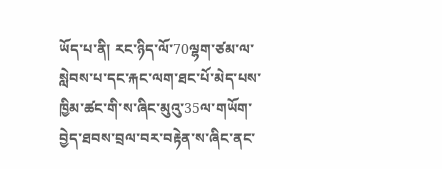ཡོད་པ་ནི། རང་ཉིད་ལོ་70ལྷག་ཙམ་ལ་སླེབས་པ་དང་རྐང་ལག་ཐང་པོ་མེད་པས་ཁྱིམ་ཚང་གི་ས་ཞིང་མུའུ་35ལ་གཡོག་བྱེད་ཐབས་བྲལ་བར་བརྟེན་ས་ཞིང་ནང་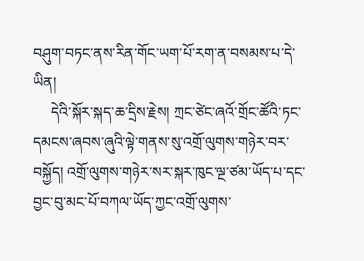བཤུག་བཏང་ནས་རིན་གོང་ཡག་པོ་རག་ན་བསམས་པ་དེ་ཡིན།
     དེའི་སྐོར་སྐད་ཆ་དྲིས་རྗེས། ཀྲང་ཙེང་ཞའོ་གྲོང་ཚོའི་ཏང་དམངས་ཞབས་ཞུའི་ལྟེ་གནས་སུ་འགྲོ་ལུགས་གཉེར་བར་བསྐྱོད། འགྲོ་ལུགས་གཉེར་སར་སྐར་ཁུང་ལྔ་ཙམ་ཡོད་པ་དང་བྱང་བུ་མང་པོ་བཀལ་ཡོད་ཀྱང་འགྲོ་ལུགས་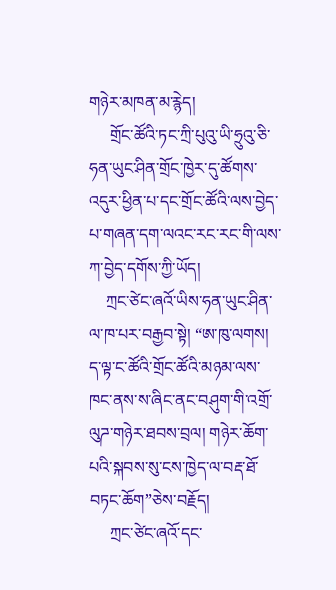གཉེར་མཁན་མ་རྙེད།
     གྲོང་ཚོའི་ཏང་ཀྲི་པུའུ་ཡི་ཧྲུའུ་ཅི་ཧན་ཡུང་ཤིན་གྲོང་ཁྱེར་དུ་ཚོགས་འདུར་ཕྱིན་པ་དང་གྲོང་ཚོའི་ལས་བྱེད་པ་གཞན་དག་ལའང་རང་རང་གི་ལས་ཀ་བྱེད་དགོས་ཀྱི་ཡོད།
    ཀྲང་ཙེང་ཞའོ་ཡིས་ཧན་ཡུང་ཤིན་ལ་ཁ་པར་བརྒྱབ་སྟེ། “ཨ་ཁུ་ལགས། ད་ལྟ་ང་ཚོའི་གྲོང་ཚོའི་མཉམ་ལས་ཁང་ནས་ས་ཞིང་ནང་བཤུག་གི་འགྲོ་ལུཌ་གཉེར་ཐབས་བྲལ། གཉེར་ཆོག་པའི་སྐབས་སུ་ངས་ཁྱེད་ལ་བརྡ་ཐོ་བཏང་ཆོག”ཅེས་བརྗོད།
     ཀྲང་ཙེང་ཞའོ་དང་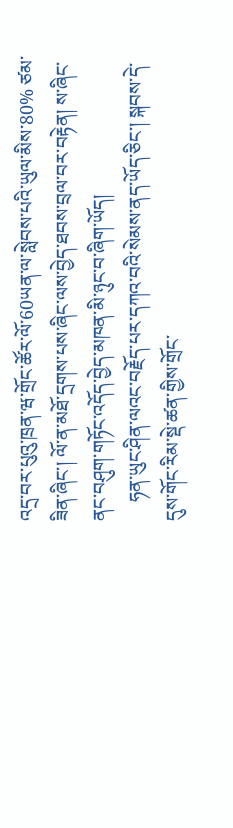འདྲ་བར་པུའུ་ཁྲན་ཝ་གྲོང་ཚོར་ལོ་60ཡན་ལ་སླེབས་པའི་ཡུལ་མིས་80% ཙམ་ཟིན་ཞིང་། ལོ་ན་མཐོ་དྲགས་པས་ཞིང་ལས་བྱེད་ཐབས་བྲལ་བར་བརྟེན། ས་ཞིང་ནང་བཤུག་གཏོང་འདོད་བྱེད་མཁན་མི་ཉུང་བ་ཞིག་ཡོད།
    ཧན་ཡུང་ཤིན་ལའང་བརྗོད་པར་དཀའ་བའི་སེམས་ནད་ཡོད་ཅིང་། སྐབས་དེ་དུས་གོང་རིམ་སྡེ་ཚན་གྱིས་གྲོང་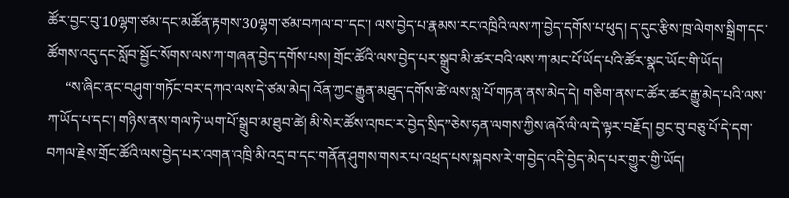ཚོར་བྱང་བུ་10ལྷག་ཙམ་དང་མཚོན་རྟགས་30ལྷག་ཙམ་བཀལ་བ་་དང་། ལས་བྱེད་པ་རྣམས་རང་འཁྲིའི་ལས་ཀ་བྱེད་དགོས་པ་ཕུད། ད་དུང་རྩིས་ཁྲ་ལེགས་སྒྲིག་དང་ཚོགས་འདུ་དང་སློབ་སྦྱོང་སོགས་ལས་ཀ་གཞན་བྱེད་དགོས་པས། གྲོང་ཚོའི་ལས་བྱེད་པར་སྒྲུབ་མི་ཚར་བའི་ལས་ཀ་མང་པོ་ཡོད་པའི་ཚོར་སྣང་ཡོང་གི་ཡོད།
     “ས་ཞིང་ནང་བཤུག་གཏོང་བར་དཀའ་ལས་དེ་ཙམ་མེད། འོན་ཀྱང་རྒྱུན་མཐུད་དགོས་ཚེ་ལས་སླ་པོ་གཏན་ནས་མེད་དེ། གཅིག་ནས་ང་ཚོར་ཚར་རྒྱུ་མེད་པའི་ལས་ཀ་ཡོད་པ་དང་། གཉིས་ནས་གལ་ཏེ་ཡག་པོ་སྒྲུབ་མ་ཐུབ་ཚེ། མི་སེར་ཚོས་འཁང་ར་བྱེད་སྲིད”ཅེས་ཧན་ལགས་ཀྱིས་ཞའོ་ལི་ལ་དེ་ལྟར་བརྗོད། བྱང་བུ་བཅུ་པོ་དེ་དག་བཀལ་རྗེས་གྲོང་ཚོའི་ལས་བྱེད་པར་འགན་འཁྲི་མི་འདྲ་བ་དང་གནོན་ཤུགས་གསར་པ་འཕྲད་པས་སྐབས་རེ་ག་བྱེད་འདི་བྱེད་མེད་པར་གྱུར་གྱི་ཡོད།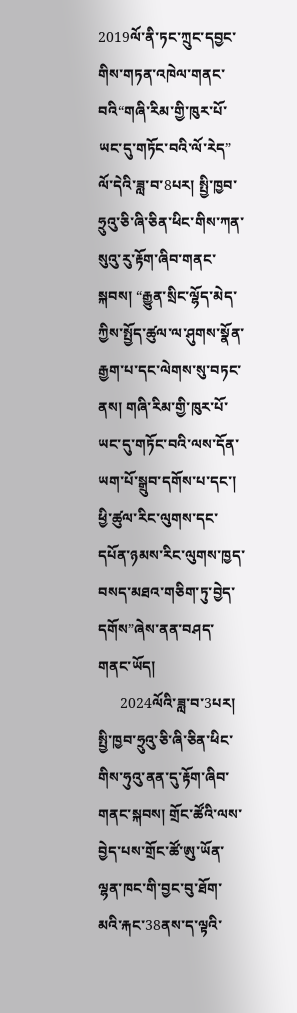2019ལོ་ནི་ཏང་ཀྲུང་དབྱང་གིས་གཏན་འཁེལ་གནང་བའི“གཞི་རིམ་གྱི་ཁུར་པོ་ཡང་དུ་གཏོང་བའི་ལོ་རེད” ལོ་དེའི་ཟླ་བ་8པར། སྤྱི་ཁྱབ་ཧྲུའུ་ཅི་ཞི་ཅིན་ཕིང་གིས་ཀན་སུའུ་རུ་རྟོག་ཞིབ་གནང་སྐབས། “རྒྱུན་སྲིང་ལྷོད་མེད་ཀྱིས་སྤྱོད་ཚུལ་ལ་ཤུགས་སྣོན་རྒྱག་པ་དང་ལེགས་སུ་བཏང་ནས། གཞི་རིམ་གྱི་ཁུར་པོ་ཡང་དུ་གཏོང་བའི་ལས་དོན་ཡག་པོ་སྒྲུབ་དགོས་པ་དང་། ཕྱི་ཚུལ་རིང་ལུགས་དང་དཔོན་ཉམས་རིང་ལུགས་ཁྱད་བསད་མཐའ་གཅིག་ཏུ་བྱེད་དགོས”ཞེས་ནན་བཤད་གནང་ཡོད།
      2024ལོའི་ཟླ་བ་3པར། སྤྱི་ཁྱབ་ཧྲུའུ་ཅི་ཞི་ཅིན་ཕིང་གིས་ཧུའུ་ནན་དུ་རྟོག་ཞིབ་གནང་སྐབས། གྲོང་ཚོའི་ལས་བྱེད་པས་གྲོང་ཚོ་ཨུ་ཡོན་ལྷན་ཁང་གི་བྱང་བུ་ཐོག་མའི་རྐང་38ནས་ད་ལྟའི་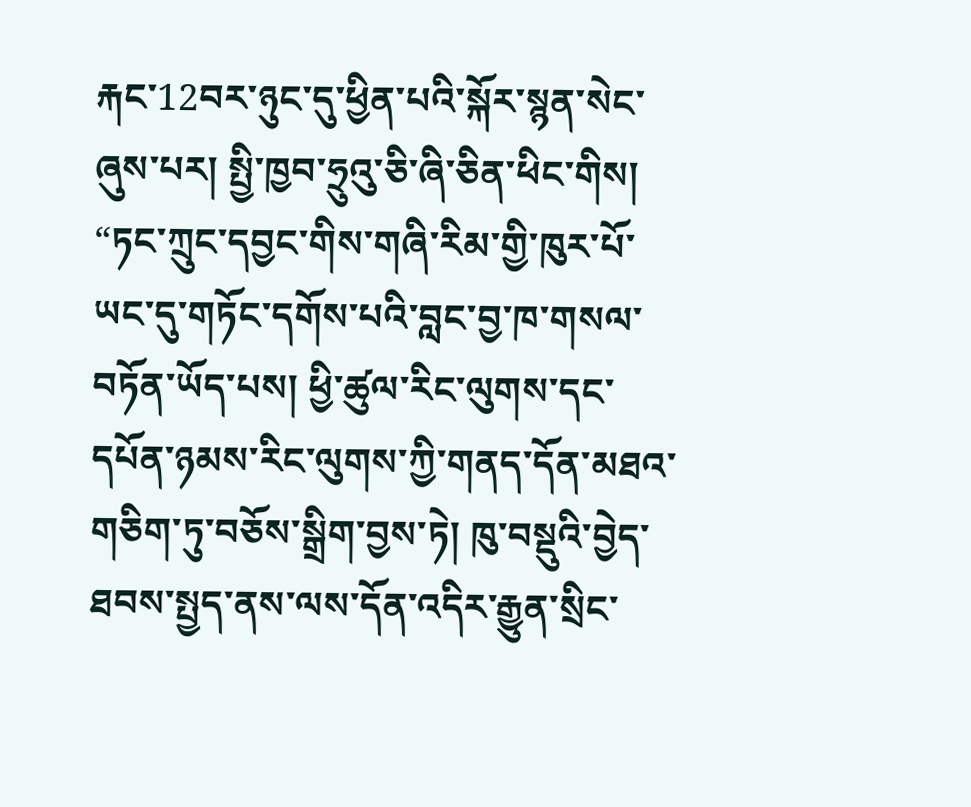རྐང་12བར་ཉུང་དུ་ཕྱིན་པའི་སྐོར་སྙན་སེང་ཞུས་པར། སྤྱི་ཁྱབ་ཧྲུའུ་ཅི་ཞི་ཅིན་ཕིང་གིས། “ཏང་ཀྲུང་དབྱང་གིས་གཞི་རིམ་གྱི་ཁུར་པོ་ཡང་དུ་གཏོང་དགོས་པའི་བླང་བྱ་ཁ་གསལ་བཏོན་ཡོད་པས། ཕྱི་ཚུལ་རིང་ལུགས་དང་དཔོན་ཉམས་རིང་ལུགས་ཀྱི་གནད་དོན་མཐའ་གཅིག་ཏུ་བཅོས་སྒྲིག་བྱས་ཏེ། ཁུ་བསྡུའི་བྱེད་ཐབས་སྤྱད་ནས་ལས་དོན་འདིར་རྒྱུན་སྲིང་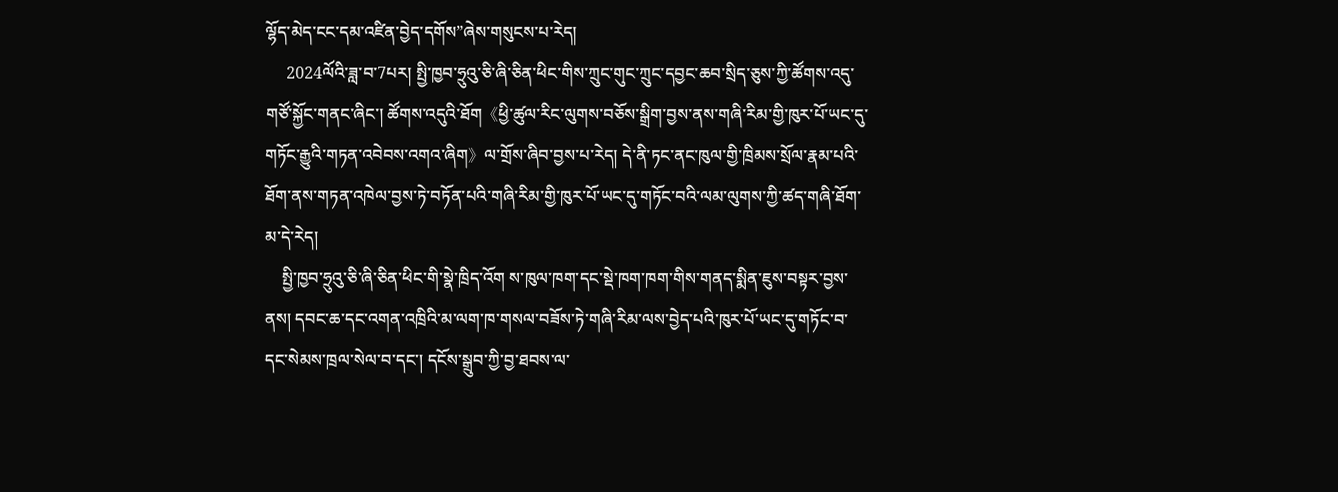ལྷོད་མེད་ངང་དམ་འཛིན་བྱེད་དགོས”ཞེས་གསུངས་པ་རེད།
     2024ལོའི་ཟླ་བ་7པར། སྤྱི་ཁྱབ་ཧྲུའུ་ཅི་ཞི་ཅིན་ཕིང་གིས་ཀྲུང་གུང་ཀྲུང་དབྱང་ཆབ་སྲིད་ཅུས་ཀྱི་ཚོགས་འདུ་གཙོ་སྐྱོང་གནང་ཞིང་། ཚོགས་འདུའི་ཐོག《ཕྱི་ཚུལ་རིང་ལུགས་བཅོས་སྒྲིག་བྱས་ནས་གཞི་རིམ་གྱི་ཁུར་པོ་ཡང་དུ་གཏོང་རྒྱུའི་གཏན་འབེབས་འགའ་ཞིག》ལ་གྲོས་ཞིབ་བྱས་པ་རེད། དེ་ནི་ཏང་ནང་ཁུལ་གྱི་ཁྲིམས་སྲོལ་རྣམ་པའི་ཐོག་ནས་གཏན་འཁེལ་བྱས་ཏེ་བཏོན་པའི་གཞི་རིམ་གྱི་ཁུར་པོ་ཡང་དུ་གཏོང་བའི་ལམ་ལུགས་ཀྱི་ཚད་གཞི་ཐོག་མ་དེ་རེད།
    སྤྱི་ཁྱབ་ཧྲུའུ་ཅི་ཞི་ཅིན་ཕིང་གི་སྣེ་ཁྲིད་འོག ས་ཁུལ་ཁག་དང་སྡེ་ཁག་ཁག་གིས་གནད་སྨིན་ཇུས་བསྟར་བྱས་ནས། དབང་ཆ་དང་འགན་འཁྲིའི་མ་ལག་ཁ་གསལ་བཟོས་ཏེ་གཞི་རིམ་ལས་བྱེད་པའི་ཁུར་པོ་ཡང་དུ་གཏོང་བ་དང་སེམས་ཁྲལ་སེལ་བ་དང་། དངོས་སྒྲུབ་ཀྱི་བྱ་ཐབས་ལ་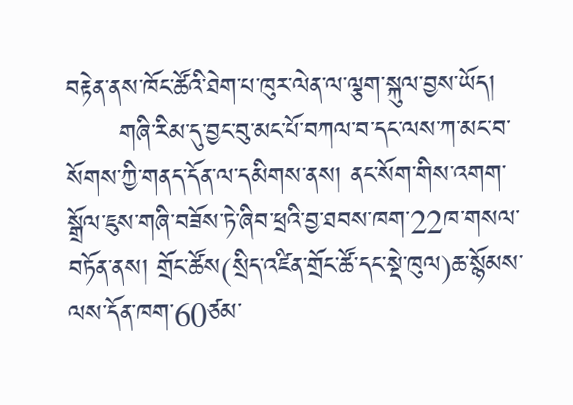བརྟེན་ནས་ཁོང་ཚོའི་ཐེག་པ་ཁུར་ལེན་ལ་ལྕག་སྐུལ་བྱས་ཡོད།
      གཞི་རིམ་དུ་བྱང་བུ་མང་པོ་བཀལ་བ་དང་ལས་ཀ་མང་བ་སོགས་ཀྱི་གནད་དོན་ལ་དམིགས་ནས། ནང་སོག་གིས་འགག་སྒྲོལ་ཇུས་གཞི་བཟོས་ཏེ་ཞིབ་ཕྲའི་བྱ་ཐབས་ཁག་22ཁ་གསལ་བཏོན་ནས། གྲོང་ཚོས(སྲིད་འཛིན་གྲོང་ཚོ་དང་སྡེ་ཁུལ)ཆ་སྙོམས་ལས་དོན་ཁག་60ཙམ་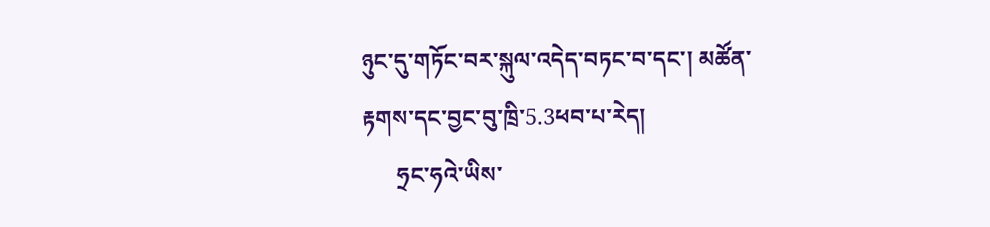ཉུང་དུ་གཏོང་བར་སྐུལ་འདེད་བཏང་བ་དང་། མཚོན་རྟགས་དང་བྱང་བུ་ཁྲི་5.3ཕབ་པ་རེད།
      ཧྲང་ཧའེ་ཡིས་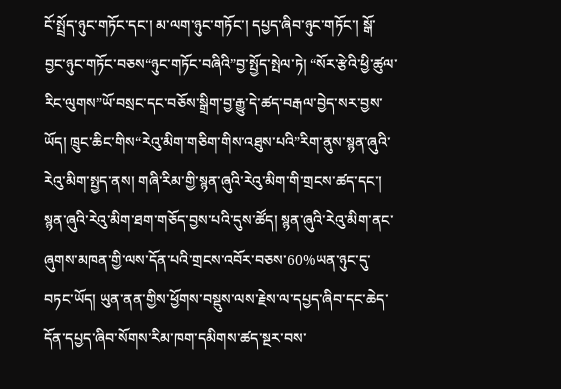ངོ་སྤྲོད་ཉུང་གཏོང་དང་། མ་ལག་ཉུང་གཏོང་། དཔྱད་ཞིབ་ཉུང་གཏོང་། སྒོ་བྱང་ཉུང་གཏོང་བཅས“ཉུང་གཏོང་བཞིའི”བྱ་སྤྱོད་སྤེལ་ཏེ། “སོར་རྩེའི་ཕྱི་ཚུལ་རིང་ལུགས”ཡོ་བསྲང་དང་བཅོས་སྒྲིག་བྱ་རྒྱུ་དེ་ཚད་བརྒལ་བྱེད་སར་བྱས་ཡོད། ཁྲུང་ཆིང་གིས“རེའུ་མིག་གཅིག་གིས་འཐུས་པའི”རིག་ནུས་སྙན་ཞུའི་རེའུ་མིག་སྤྱད་ནས། གཞི་རིམ་གྱི་སྙན་ཞུའི་རེའུ་མིག་གི་གྲངས་ཚད་དང་། སྙན་ཞུའི་རེའུ་མིག་ཐག་གཅོད་བྱས་པའི་དུས་ཚོད། སྙན་ཞུའི་རེའུ་མིག་ནང་ཞུགས་མཁན་གྱི་ལས་དོན་པའི་གྲངས་འབོར་བཅས་60%ཡན་ཉུང་དུ་བཏང་ཡོད། ཡུན་ནན་གྱིས་ཕྱོགས་བསྡུས་ལས་རྗེས་ལ་དཔྱད་ཞིབ་དང་ཆེད་དོན་དཔྱད་ཞིབ་སོགས་རིམ་ཁག་དམིགས་ཚད་སྔར་བས་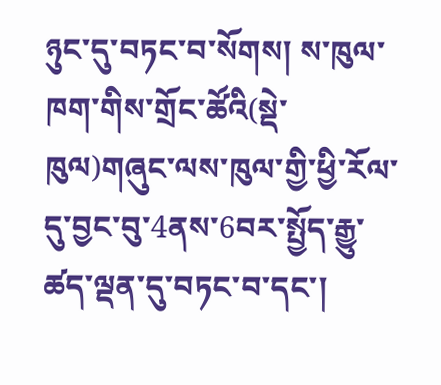ཉུང་དུ་བཏང་བ་སོགས། ས་ཁུལ་ཁག་གིས་གྲོང་ཚོའི(སྡེ་ཁུལ)གཞུང་ལས་ཁུལ་གྱི་ཕྱི་རོལ་དུ་བྱང་བུ་4ནས་6བར་སྤྱོད་རྒྱུ་ཚད་ལྡན་དུ་བཏང་བ་དང་།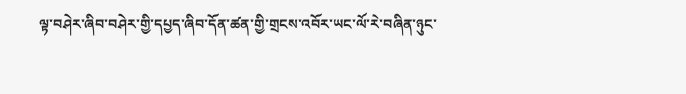ལྟ་བཤེར་ཞིབ་བཤེར་གྱི་དཔྱད་ཞིབ་དོན་ཚན་གྱི་གྲངས་འབོར་ཡང་ལོ་རེ་བཞིན་ཉུང་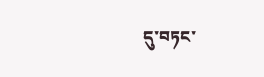དུ་བཏང་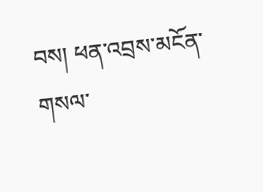བས། ཕན་འབྲས་མངོན་གསལ་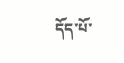དོད་པོ་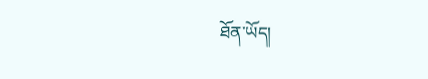ཐོན་ཡོད།